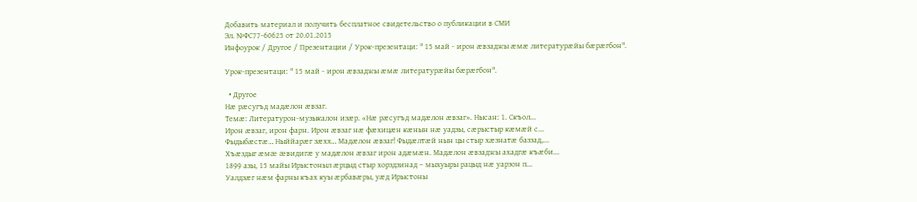Добавить материал и получить бесплатное свидетельство о публикации в СМИ
Эл. №ФС77-60625 от 20.01.2015
Инфоурок / Другое / Презентации / Урок-презентаци: " 15 май - ирон æвзаджы æмæ литературæйы бæрæгбон".

Урок-презентаци: " 15 май - ирон æвзаджы æмæ литературæйы бæрæгбон".

  • Другое
Нæ рæсугъд мадæлон æвзаг.
Темæ: Литературон-музыкалон изæр. «Нæ рæсугъд мадæлон æвзаг». Нысан: 1. Скъол...
Ирон æвзаг, ирон фарн. Ирон æвзаг нæ фæхицæн кæнын нæ уадзы, сæрыстыр кæмæй с...
Фыдыбæстæ… Ныййарæг зæхх… Мадæлон æвзаг! Фыдæлтæй нын цы стыр хæзнатæ баззад,...
Хъæздыг æмæ æвидигæ у мадæлон æвзаг ирон адæмæн. Мадæлон æвзаджы ахадгæ къæби...
1899 азы, 15 майы Ирыстоныл æрцыд стыр хорздзинад – мыхуыры рацыд нæ уарзон п...
Уалдзæг нæм фарны къах куы æрбавæры, уæд Ирыстоны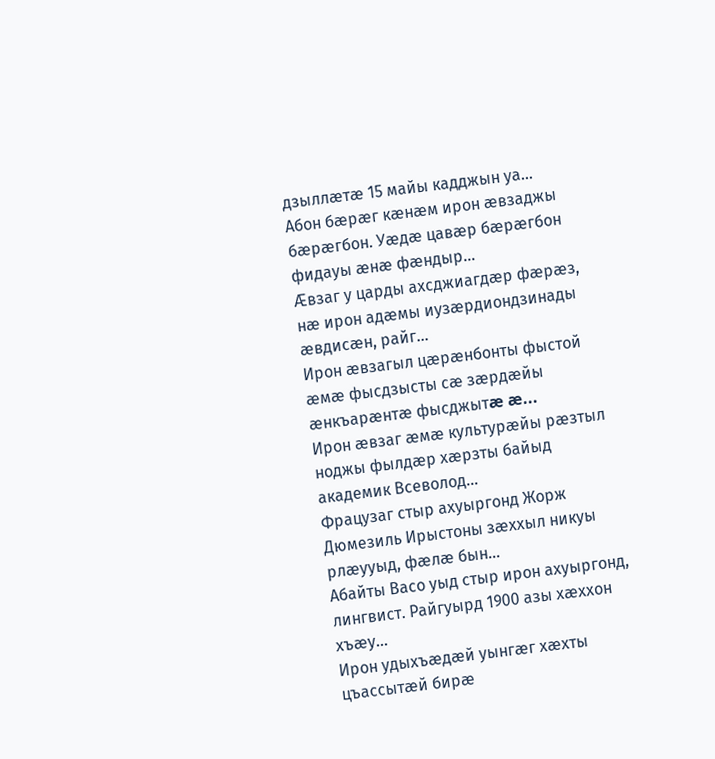дзыллæтæ 15 майы кадджын уа...
Абон бæрæг кæнæм ирон æвзаджы бæрæгбон. Уæдæ цавæр бæрæгбон фидауы æнæ фæндыр...
Æвзаг у царды ахсджиагдæр фæрæз, нæ ирон адæмы иузæрдиондзинады æвдисæн, райг...
Ирон æвзагыл цæрæнбонты фыстой æмæ фысдзысты сæ зæрдæйы æнкъарæнтæ фысджытæ æ...
Ирон æвзаг æмæ культурæйы рæзтыл ноджы фылдæр хæрзты байыд академик Всеволод...
Фрацузаг стыр ахуыргонд Жорж Дюмезиль Ирыстоны зæххыл никуы рлæууыд, фæлæ бын...
Абайты Васо уыд стыр ирон ахуыргонд, лингвист. Райгуырд 1900 азы хæххон хъæу...
Ирон удыхъæдæй уынгæг хæхты цъассытæй бирæ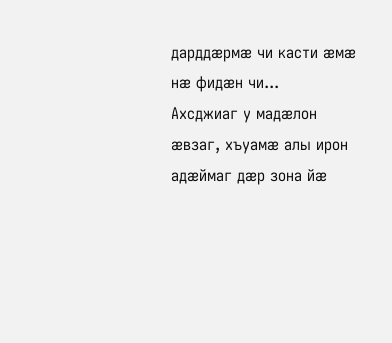дарддæрмæ чи касти æмæ нæ фидæн чи...
Ахсджиаг у мадæлон æвзаг, хъуамæ алы ирон адæймаг дæр зона йæ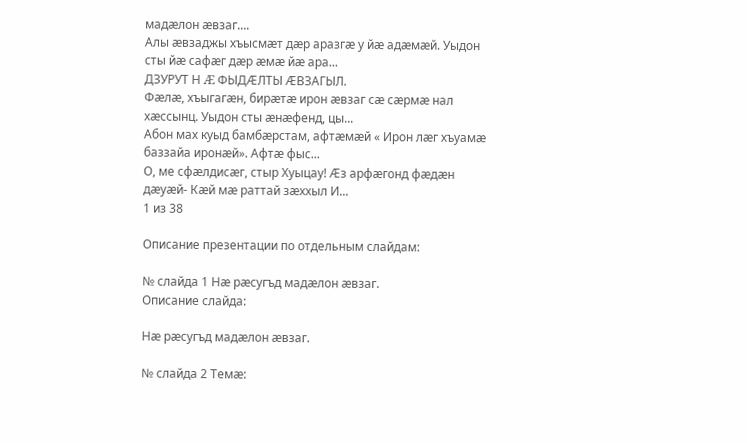мадæлон æвзаг....
Алы æвзаджы хъысмæт дæр аразгæ у йæ адæмæй. Уыдон сты йæ сафæг дæр æмæ йæ ара...
ДЗУРУТ Н Æ ФЫДÆЛТЫ ÆВЗАГЫЛ.
Фæлæ, хъыгагæн, бирæтæ ирон æвзаг сæ сæрмæ нал хæссынц. Уыдон сты æнæфенд, цы...
Абон мах куыд бамбæрстам, афтæмæй « Ирон лæг хъуамæ баззайа иронæй». Афтæ фыс...
О, ме сфæлдисæг, стыр Хуыцау! Æз арфæгонд фæдæн дæуæй- Кæй мæ раттай зæххыл И...
1 из 38

Описание презентации по отдельным слайдам:

№ слайда 1 Нæ рæсугъд мадæлон æвзаг.
Описание слайда:

Нæ рæсугъд мадæлон æвзаг.

№ слайда 2 Темæ: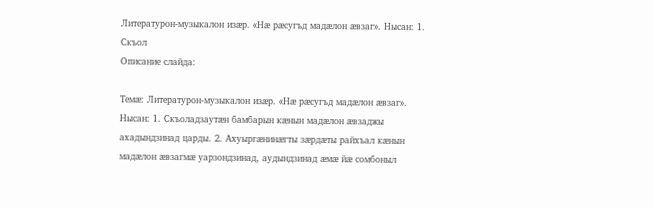Литературон-музыкалон изæр. «Нæ рæсугъд мадæлон æвзаг». Нысан: 1. Скъол
Описание слайда:

Темæ: Литературон-музыкалон изæр. «Нæ рæсугъд мадæлон æвзаг». Нысан: 1. Скъоладзаутæн бамбарын кæнын мадæлон æвзаджы ахадындзинад царды. 2. Ахуыргæнинæгты зæрдæты райхъал кæнын мадæлон æвзагмæ уарзондзинад, аудындзинад æмæ йæ сомбоныл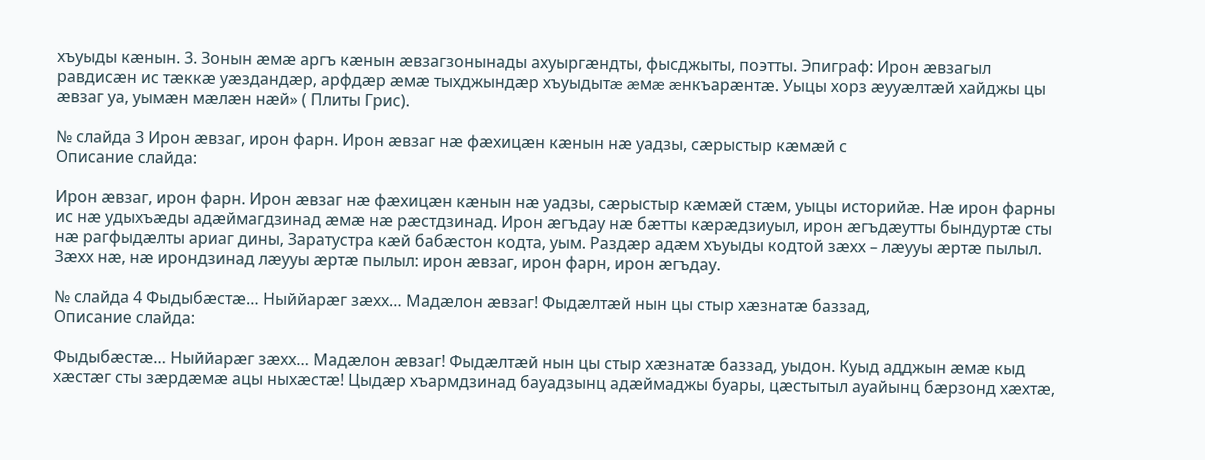хъуыды кæнын. 3. Зонын æмæ аргъ кæнын æвзагзонынады ахуыргæндты, фысджыты, поэтты. Эпиграф: Ирон æвзагыл равдисæн ис тæккæ уæздандæр, арфдæр æмæ тыхджындæр хъуыдытæ æмæ æнкъарæнтæ. Уыцы хорз æууæлтæй хайджы цы æвзаг уа, уымæн мæлæн нæй» ( Плиты Грис).

№ слайда 3 Ирон æвзаг, ирон фарн. Ирон æвзаг нæ фæхицæн кæнын нæ уадзы, сæрыстыр кæмæй с
Описание слайда:

Ирон æвзаг, ирон фарн. Ирон æвзаг нæ фæхицæн кæнын нæ уадзы, сæрыстыр кæмæй стæм, уыцы историйæ. Нæ ирон фарны ис нæ удыхъæды адæймагдзинад æмæ нæ рæстдзинад. Ирон æгъдау нæ бæтты кæрæдзиуыл, ирон æгъдæутты бындуртæ сты нæ рагфыдæлты ариаг дины, Заратустра кæй бабæстон кодта, уым. Раздæр адæм хъуыды кодтой зæхх – лæууы æртæ пылыл. Зæхх нæ, нæ ирондзинад лæууы æртæ пылыл: ирон æвзаг, ирон фарн, ирон æгъдау.

№ слайда 4 Фыдыбæстæ… Ныййарæг зæхх… Мадæлон æвзаг! Фыдæлтæй нын цы стыр хæзнатæ баззад,
Описание слайда:

Фыдыбæстæ… Ныййарæг зæхх… Мадæлон æвзаг! Фыдæлтæй нын цы стыр хæзнатæ баззад, уыдон. Куыд адджын æмæ кыд хæстæг сты зæрдæмæ ацы ныхæстæ! Цыдæр хъармдзинад бауадзынц адæймаджы буары, цæстытыл ауайынц бæрзонд хæхтæ,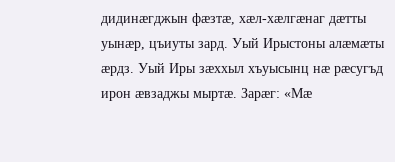дидинæгджын фæзтæ, хæл-хæлгæнаг дæтты уынæр, цъиуты зард. Уый Ирыстоны алæмæты æрдз. Уый Иры зæххыл хъуысынц нæ рæсугъд ирон æвзаджы мыртæ. Зарæг: «Мæ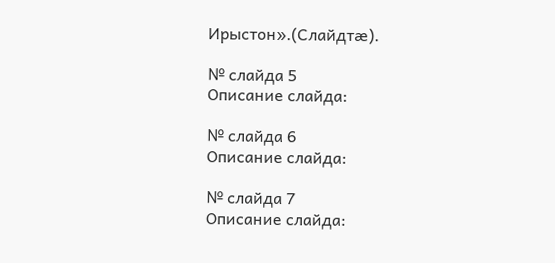Ирыстон».(Слайдтæ).

№ слайда 5
Описание слайда:

№ слайда 6
Описание слайда:

№ слайда 7
Описание слайда: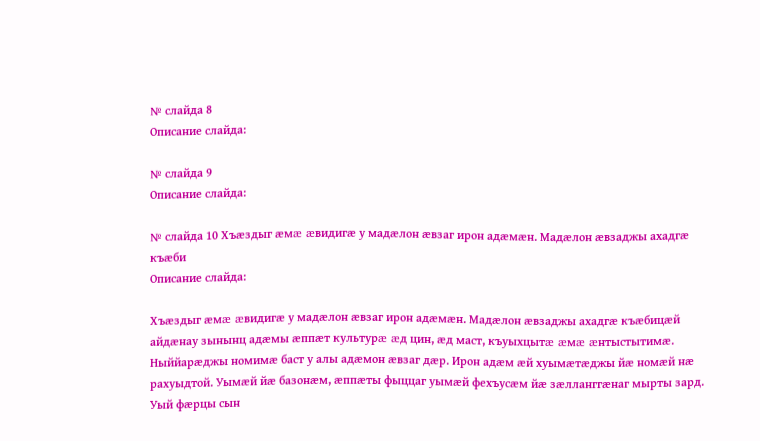№ слайда 8
Описание слайда:

№ слайда 9
Описание слайда:

№ слайда 10 Хъæздыг æмæ æвидигæ у мадæлон æвзаг ирон адæмæн. Мадæлон æвзаджы ахадгæ къæби
Описание слайда:

Хъæздыг æмæ æвидигæ у мадæлон æвзаг ирон адæмæн. Мадæлон æвзаджы ахадгæ къæбицæй айдæнау зынынц адæмы æппæт культурæ æд цин, æд маст, къуыхцытæ æмæ æнтыстытимæ. Ныййарæджы номимæ баст у алы адæмон æвзаг дæр. Ирон адæм æй хуымæтæджы йæ номæй нæ рахуыдтой. Уымæй йæ базонæм, æппæты фыццаг уымæй фехъусæм йæ зæлланггæнаг мырты зард. Уый фæрцы сын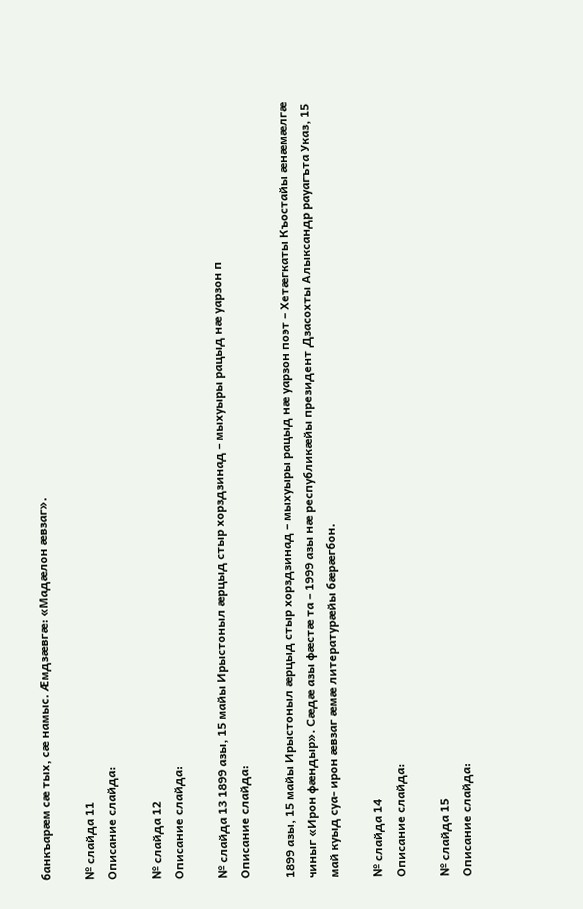банкъарæм сæ тых, сæ намыс. Æмдзæвгæ: «Мадæлон æвзаг».

№ слайда 11
Описание слайда:

№ слайда 12
Описание слайда:

№ слайда 13 1899 азы, 15 майы Ирыстоныл æрцыд стыр хорздзинад – мыхуыры рацыд нæ уарзон п
Описание слайда:

1899 азы, 15 майы Ирыстоныл æрцыд стыр хорздзинад – мыхуыры рацыд нæ уарзон поэт – Хетæгкаты Къостайы æнæмæлгæ чиныг «Ирон фæндыр». Сæдæ азы фæстæ та – 1999 азы нæ республикæйы президент Дзасохты Алыксандр рауагъта Указ, 15 май куыд суа- ирон æвзаг æмæ литературæйы бæрæгбон.

№ слайда 14
Описание слайда:

№ слайда 15
Описание слайда: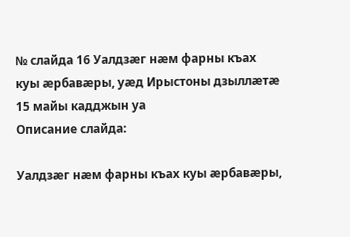№ слайда 16 Уалдзæг нæм фарны къах куы æрбавæры, уæд Ирыстоны дзыллæтæ 15 майы кадджын уа
Описание слайда:

Уалдзæг нæм фарны къах куы æрбавæры,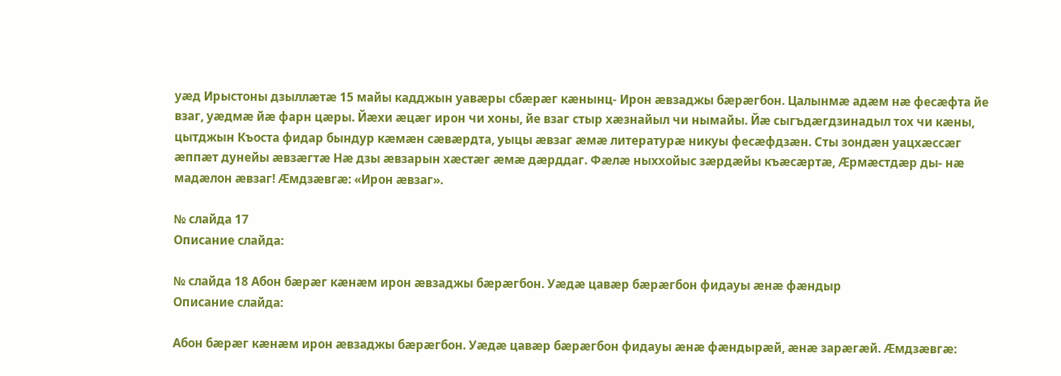уæд Ирыстоны дзыллæтæ 15 майы кадджын уавæры сбæрæг кæнынц- Ирон æвзаджы бæрæгбон. Цалынмæ адæм нæ фесæфта йе взаг, уæдмæ йæ фарн цæры. Йæхи æцæг ирон чи хоны, йе взаг стыр хæзнайыл чи нымайы. Йæ сыгъдæгдзинадыл тох чи кæны, цытджын Къоста фидар бындур кæмæн сæвæрдта, уыцы æвзаг æмæ литературæ никуы фесæфдзæн. Сты зондæн уацхæссæг æппæт дунейы æвзæгтæ Нæ дзы æвзарын хæстæг æмæ дæрддаг. Фæлæ ныххойыс зæрдæйы къæсæртæ, Æрмæстдæр ды- нæ мадæлон æвзаг! Æмдзæвгæ: «Ирон æвзаг».

№ слайда 17
Описание слайда:

№ слайда 18 Абон бæрæг кæнæм ирон æвзаджы бæрæгбон. Уæдæ цавæр бæрæгбон фидауы æнæ фæндыр
Описание слайда:

Абон бæрæг кæнæм ирон æвзаджы бæрæгбон. Уæдæ цавæр бæрæгбон фидауы æнæ фæндырæй, æнæ зарæгæй. Æмдзæвгæ: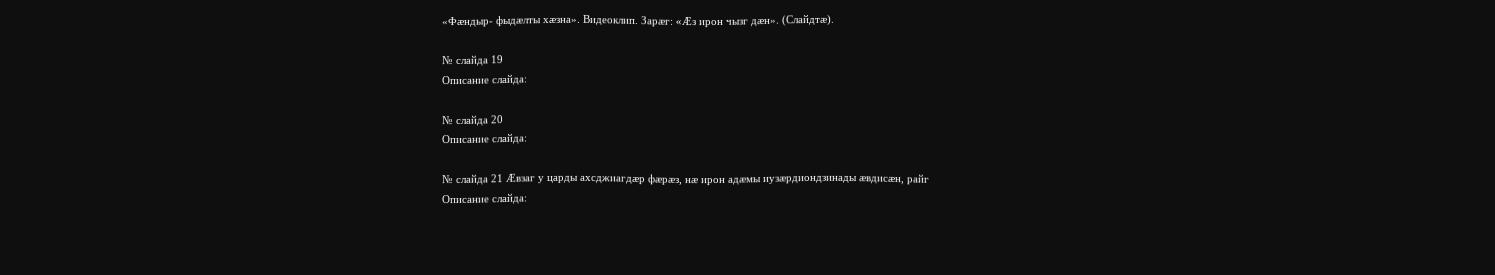«Фæндыр- фыдæлты хæзна». Видеоклип. Зарæг: «Æз ирон чызг дæн». (Слайдтæ).

№ слайда 19
Описание слайда:

№ слайда 20
Описание слайда:

№ слайда 21 Æвзаг у царды ахсджиагдæр фæрæз, нæ ирон адæмы иузæрдиондзинады æвдисæн, райг
Описание слайда: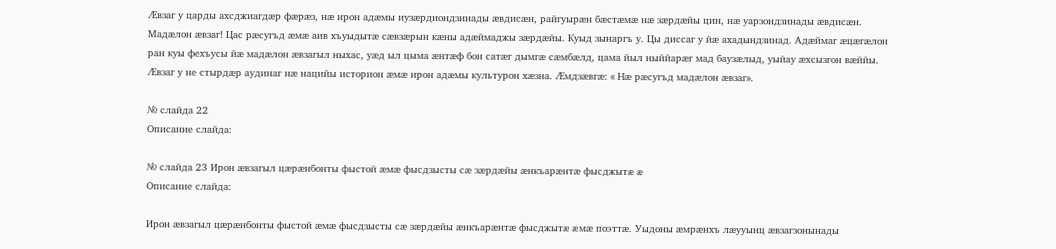Æвзаг у царды ахсджиагдæр фæрæз, нæ ирон адæмы иузæрдиондзинады æвдисæн, райгуырæн бæстæмæ нæ зæрдæйы цин, нæ уарзондзинады æвдисæн. Мадæлон æвзаг! Цас рæсугъд æмæ аив хъуыдытæ сæвзæрын кæны адæймаджы зæрдæйы. Куыд зынаргъ у. Цы диссаг у йæ ахадындзинад. Адæймаг æцæгæлон ран куы фехъусы йæ мадæлон æвзагыл ныхас, уæд ыл цыма æнтæф бон сатæг дымгæ сæмбæлд, цама йыл ныййарæг мад баузæлыд, уыйау æхсызгон вæййы. Æвзаг у не стырдæр аудинаг нæ нацийы историон æмæ ирон адæмы культурон хæзна. Æмдзæвгæ: « Нæ рæсугъд мадæлон æвзаг».

№ слайда 22
Описание слайда:

№ слайда 23 Ирон æвзагыл цæрæнбонты фыстой æмæ фысдзысты сæ зæрдæйы æнкъарæнтæ фысджытæ æ
Описание слайда:

Ирон æвзагыл цæрæнбонты фыстой æмæ фысдзысты сæ зæрдæйы æнкъарæнтæ фысджытæ æмæ поэттæ. Уыдоны æмрæнхъ лæууынц æвзагзонынады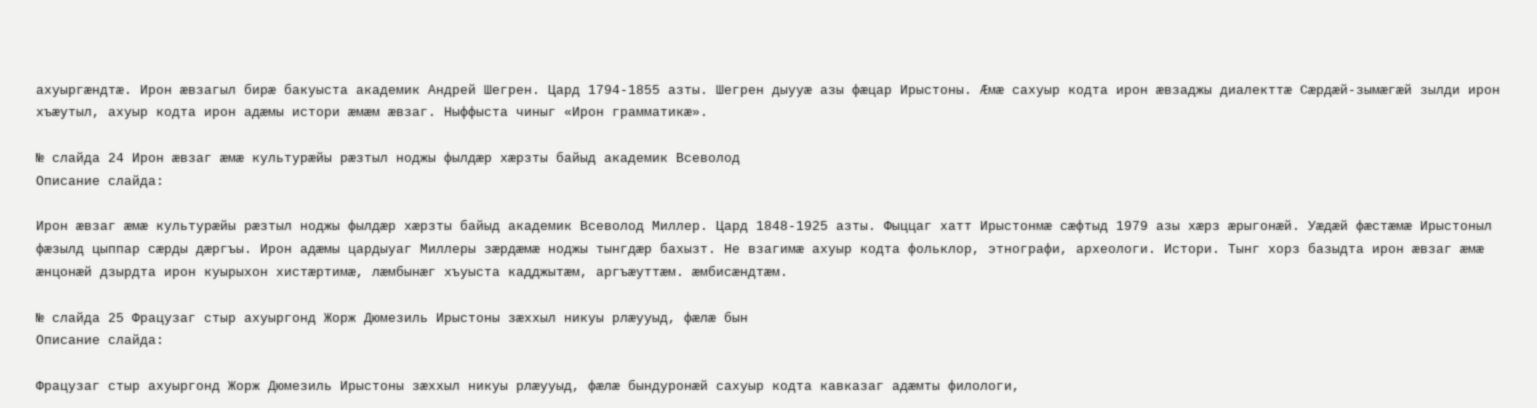ахуыргæндтæ. Ирон æвзагыл бирæ бакуыста академик Андрей Шегрен. Цард 1794-1855 азты. Шегрен дыууæ азы фæцар Ирыстоны. Æмæ сахуыр кодта ирон æвзаджы диалекттæ Сæрдæй-зымæгæй зылди ирон хъæутыл, ахуыр кодта ирон адæмы истори æмæм æвзаг. Ныффыста чиныг «Ирон грамматикæ».

№ слайда 24 Ирон æвзаг æмæ культурæйы рæзтыл ноджы фылдæр хæрзты байыд академик Всеволод
Описание слайда:

Ирон æвзаг æмæ культурæйы рæзтыл ноджы фылдæр хæрзты байыд академик Всеволод Миллер. Цард 1848-1925 азты. Фыццаг хатт Ирыстонмæ сæфтыд 1979 азы хæрз æрыгонæй. Уæдæй фæстæмæ Ирыстоныл фæзылд цыппар сæрды дæргъы. Ирон адæмы цардыуаг Миллеры зæрдæмæ ноджы тынгдæр бахызт. Не взагимæ ахуыр кодта фольклор, этнографи, археологи. Истори. Тынг хорз базыдта ирон æвзаг æмæ æнцонæй дзырдта ирон куырыхон хистæртимæ, лæмбынæг хъуыста кадджытæм, аргъæуттæм. æмбисæндтæм.

№ слайда 25 Фрацузаг стыр ахуыргонд Жорж Дюмезиль Ирыстоны зæххыл никуы рлæууыд, фæлæ бын
Описание слайда:

Фрацузаг стыр ахуыргонд Жорж Дюмезиль Ирыстоны зæххыл никуы рлæууыд, фæлæ бындуронæй сахуыр кодта кавказаг адæмты филологи,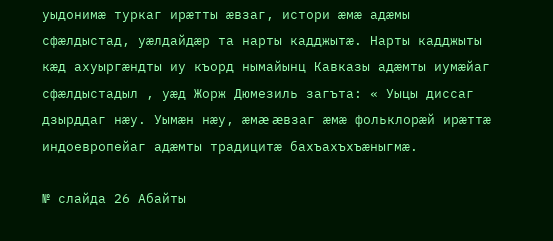уыдонимæ туркаг ирæтты æвзаг, истори æмæ адæмы сфæлдыстад, уæлдайдæр та нарты кадджытæ. Нарты кадджыты кæд ахуыргæндты иу къорд нымайынц Кавказы адæмты иумæйаг сфæлдыстадыл , уæд Жорж Дюмезиль загъта: « Уыцы диссаг дзырддаг нæу. Уымæн нæу, æмæ æвзаг æмæ фольклорæй ирæттæ индоевропейаг адæмты традицитæ бахъахъхъæныгмæ.

№ слайда 26 Абайты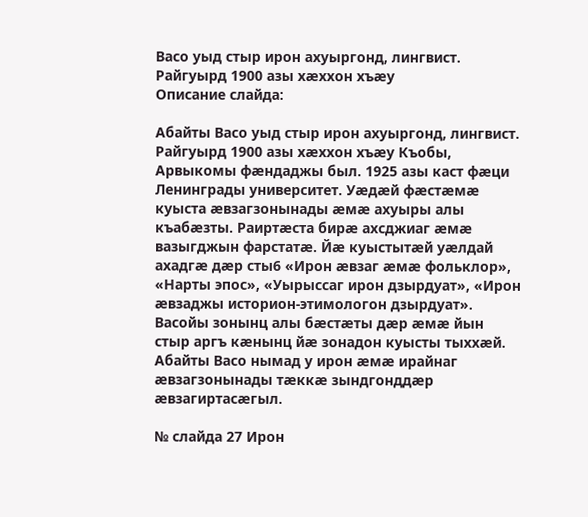Васо уыд стыр ирон ахуыргонд, лингвист. Райгуырд 1900 азы хæххон хъæу
Описание слайда:

Абайты Васо уыд стыр ирон ахуыргонд, лингвист. Райгуырд 1900 азы хæххон хъæу Къобы, Арвыкомы фæндаджы был. 1925 азы каст фæци Ленинграды университет. Уæдæй фæстæмæ куыста æвзагзонынады æмæ ахуыры алы къабæзты. Раиртæста бирæ ахсджиаг æмæ вазыгджын фарстатæ. Йæ куыстытæй уæлдай ахадгæ дæр сты6 «Ирон æвзаг æмæ фольклор», «Нарты эпос», «Уырыссаг ирон дзырдуат», «Ирон æвзаджы историон-этимологон дзырдуат». Васойы зонынц алы бæстæты дæр æмæ йын стыр аргъ кæнынц йæ зонадон куысты тыххæй. Абайты Васо нымад у ирон æмæ ирайнаг æвзагзонынады тæккæ зындгонддæр æвзагиртасæгыл.

№ слайда 27 Ирон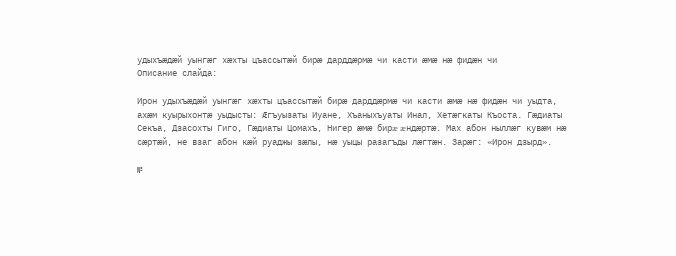удыхъæдæй уынгæг хæхты цъассытæй бирæ дарддæрмæ чи касти æмæ нæ фидæн чи
Описание слайда:

Ирон удыхъæдæй уынгæг хæхты цъассытæй бирæ дарддæрмæ чи касти æмæ нæ фидæн чи уыдта, ахæм куырыхонтæ уыдысты: Æгъуызаты Иуане, Хъаныхъуаты Инал, Хетæгкаты Къоста. Гæдиаты Секъа, Дзасохты Гиго, Гæдиаты Цомахъ, Нигер æмæ бирæ æндæртæ. Мах абон ныллæг кувæм нæ сæртæй, не взаг абон кæй руаджы зæлы, нæ уыцы разагъды лæгтæн. Зарæг: «Ирон дзырд».

№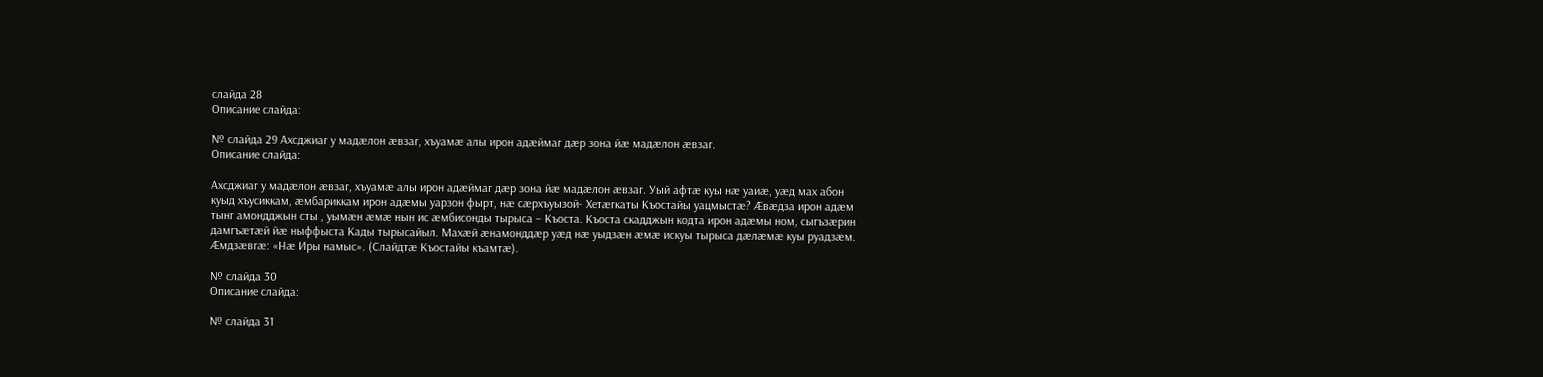слайда 28
Описание слайда:

№ слайда 29 Ахсджиаг у мадæлон æвзаг, хъуамæ алы ирон адæймаг дæр зона йæ мадæлон æвзаг.
Описание слайда:

Ахсджиаг у мадæлон æвзаг, хъуамæ алы ирон адæймаг дæр зона йæ мадæлон æвзаг. Уый афтæ куы нæ уаиæ, уæд мах абон куыд хъусиккам, æмбариккам ирон адæмы уарзон фырт, нæ сæрхъуызой- Хетæгкаты Къостайы уацмыстæ? Æвæдза ирон адæм тынг амондджын сты , уымæн æмæ нын ис æмбисонды тырыса – Къоста. Къоста скадджын кодта ирон адæмы ном, сыгъзæрин дамгъæтæй йæ ныффыста Кады тырысайыл. Махæй æнамонддæр уæд нæ уыдзæн æмæ искуы тырыса дæлæмæ куы руадзæм. Æмдзæвгæ: «Нæ Иры намыс». (Слайдтæ Къостайы къамтæ).

№ слайда 30
Описание слайда:

№ слайда 31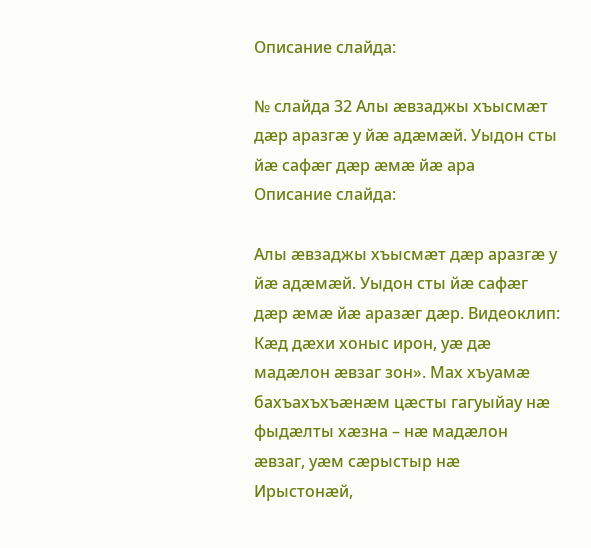Описание слайда:

№ слайда 32 Алы æвзаджы хъысмæт дæр аразгæ у йæ адæмæй. Уыдон сты йæ сафæг дæр æмæ йæ ара
Описание слайда:

Алы æвзаджы хъысмæт дæр аразгæ у йæ адæмæй. Уыдон сты йæ сафæг дæр æмæ йæ аразæг дæр. Видеоклип: Кæд дæхи хоныс ирон, уæ дæ мадæлон æвзаг зон». Мах хъуамæ бахъахъхъæнæм цæсты гагуыйау нæ фыдæлты хæзна – нæ мадæлон æвзаг, уæм сæрыстыр нæ Ирыстонæй,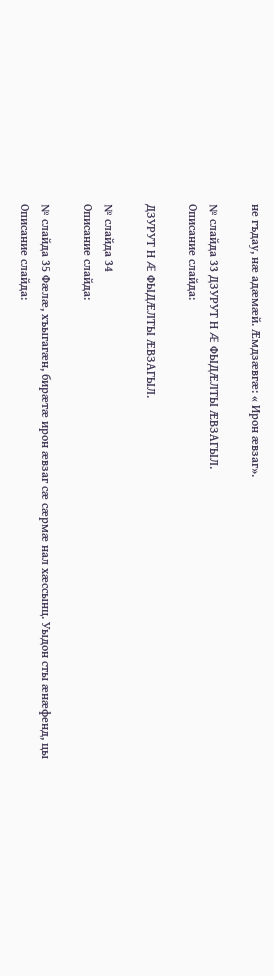не гъдау, нæ адæмæй. Æмдзæвгæ: « Ирон æвзаг».

№ слайда 33 ДЗУРУТ Н Æ ФЫДÆЛТЫ ÆВЗАГЫЛ.
Описание слайда:

ДЗУРУТ Н Æ ФЫДÆЛТЫ ÆВЗАГЫЛ.

№ слайда 34
Описание слайда:

№ слайда 35 Фæлæ, хъыгагæн, бирæтæ ирон æвзаг сæ сæрмæ нал хæссынц. Уыдон сты æнæфенд, цы
Описание слайда: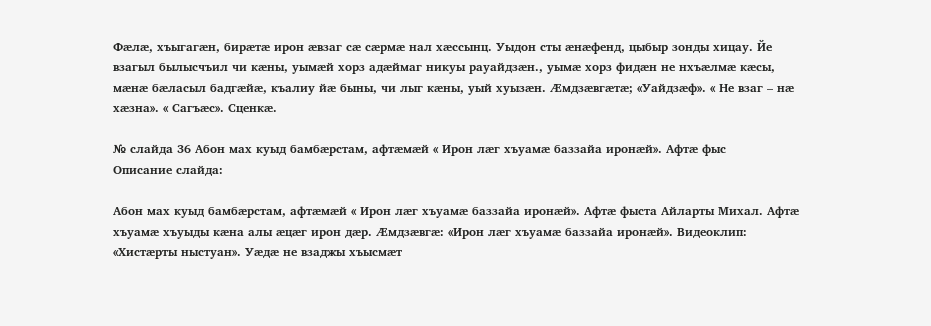Фæлæ, хъыгагæн, бирæтæ ирон æвзаг сæ сæрмæ нал хæссынц. Уыдон сты æнæфенд, цыбыр зонды хицау. Йе взагыл былысчъил чи кæны, уымæй хорз адæймаг никуы рауайдзæн., уымæ хорз фидæн не нхъæлмæ кæсы, мæнæ бæласыл бадгæйæ, къалиу йæ быны, чи лыг кæны, уый хуызæн. Æмдзæвгæтæ; «Уайдзæф». « Не взаг – нæ хæзна». « Сагъæс». Сценкæ.

№ слайда 36 Абон мах куыд бамбæрстам, афтæмæй « Ирон лæг хъуамæ баззайа иронæй». Афтæ фыс
Описание слайда:

Абон мах куыд бамбæрстам, афтæмæй « Ирон лæг хъуамæ баззайа иронæй». Афтæ фыста Айларты Михал. Афтæ хъуамæ хъуыды кæна алы æцæг ирон дæр. Æмдзæвгæ: «Ирон лæг хъуамæ баззайа иронæй». Видеоклип: «Хистæрты ныстуан». Уæдæ не взаджы хъысмæт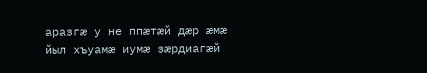аразгæ у не ппæтæй дæр æмæ йыл хъуамæ иумæ зæрдиагæй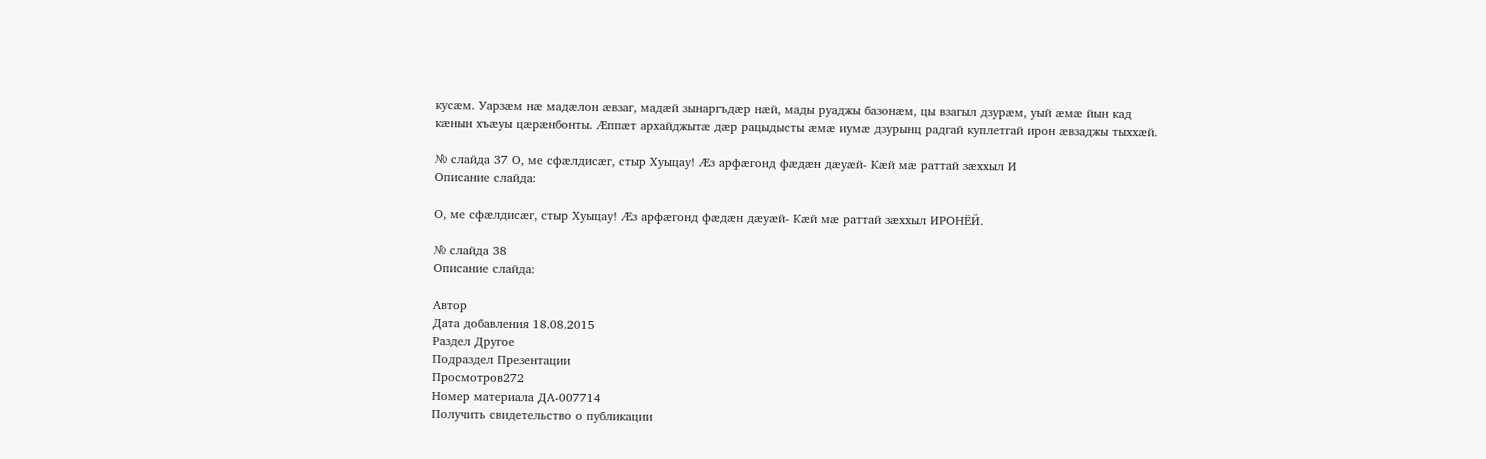кусæм. Уарзæм нæ мадæлон æвзаг, мадæй зынаргъдæр нæй, мады руаджы базонæм, цы взагыл дзурæм, уый æмæ йын кад кæнын хъæуы цæрæнбонты. Æппæт архайджытæ дæр рацыдысты æмæ иумæ дзурынц радгай куплетгай ирон æвзаджы тыххæй.

№ слайда 37 О, ме сфæлдисæг, стыр Хуыцау! Æз арфæгонд фæдæн дæуæй- Кæй мæ раттай зæххыл И
Описание слайда:

О, ме сфæлдисæг, стыр Хуыцау! Æз арфæгонд фæдæн дæуæй- Кæй мæ раттай зæххыл ИРОНЁЙ.

№ слайда 38
Описание слайда:

Автор
Дата добавления 18.08.2015
Раздел Другое
Подраздел Презентации
Просмотров272
Номер материала ДA-007714
Получить свидетельство о публикации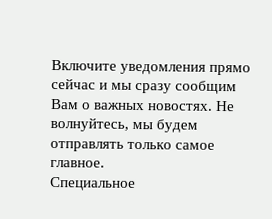Включите уведомления прямо сейчас и мы сразу сообщим Вам о важных новостях. Не волнуйтесь, мы будем отправлять только самое главное.
Специальное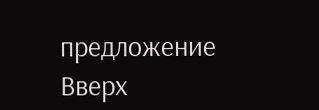предложение
Вверх